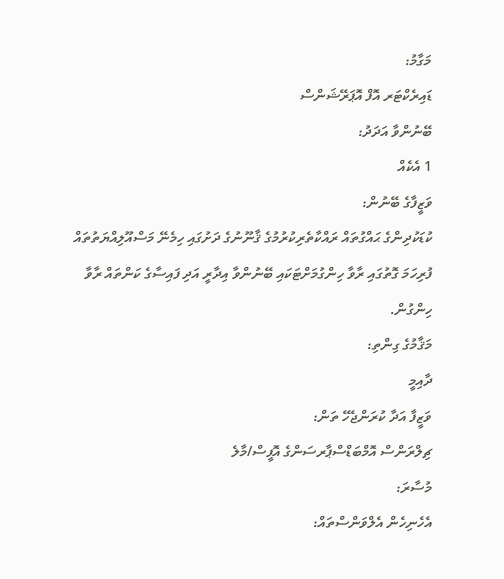މަގާމު:
ޑައިރެކްޓަރ އޮފް އޮޕަރޭޝަންސް
ބޭނުންވާ އަދަދު:
1 އެކެއް
ވަޒީފާގެ ބޭނުން:
ކުޑަކުދިންގެ ޙައްގުތައް ރައްކާތެރިކުރުމުގެ ޤާނޫނުގެ ދަށުގައި ހިމެނޭ މަސްއޫލިއްޔަތުތައް ފުރިހަމަ ގޮތުގައި ރާވާ ހިންގުމަށްޓަކައި ބޭނުންވާ އިދާރީ އަދި ފައިސާގެ ކަންތައް ރާވާ ހިންގުން.
މަޤާމުގެ ގިންތި:
ދާއިމީ
ވަޒީފާ އަދާ ކުރަންޖެހޭ ތަން:
ޗިލްރަންސް އޮމްބަޑްސްޕާރސަންގެ އޮފީސް/މާލެ
މުސާރަ:
އެހެނިހެން އެލްވަންސްތައް: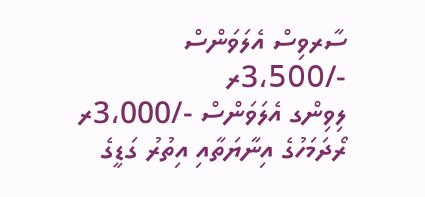ސާރވިސް އެލަވަންސް -/3،500ރ
ލިވިންގ އެލަވަންސް -/3،000ރ
ރޯދަމަހުގެ އިނާޔަތާއި އިތުރު ގަޑީގެ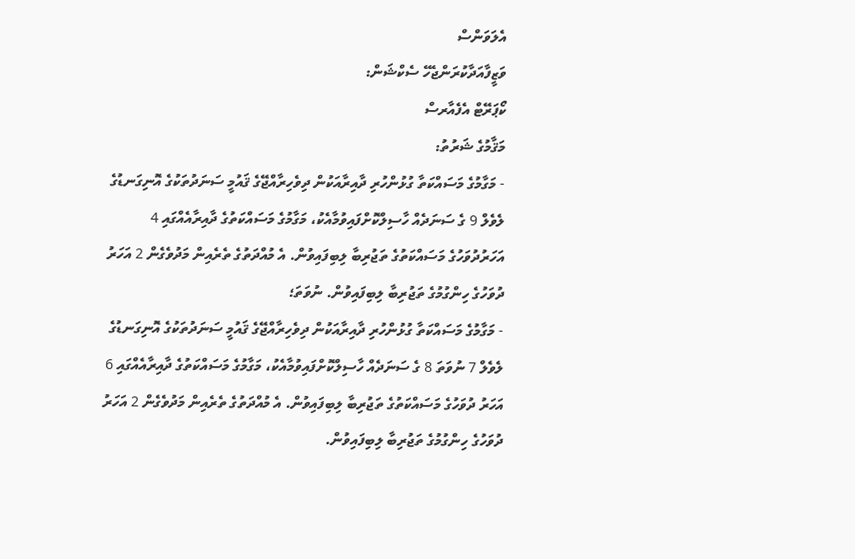އެލަވަންސް
ވަޒީފާއަދާކުރަންޖެހޭ ސެކްޝަން:
ކޯޕަރޭޓް އެފެއާރސް
މަޤާމުގެ ޝަރުތު:
- މަގާމުގެ މަސައްކަތާ ގުޅުންހުރި ދާއިރާއަކުން ދިވެހިރާއްޖޭގެ ޤައުމީ ސަނަދުތަކުގެ އޮނިގަނޑުގެ ލެވެލް 9 ގެ ސަނަދެއް ހާސިލްކޮށްފައިވުމާއެކު، މަގާމުގެ މަސައްކަތުގެ ދާއިރާއެއްގައި 4 އަހަރުދުވަހުގެ މަސައްކަތުގެ ތަޖުރިބާ ލިބިފައިވުން. އެ މުއްދަތުގެ ތެރެއިން މަދުވެގެން 2 އަހަރު ދުވަހުގެ ހިންގުމުގެ ތަޖުރިބާ ލިބިފައިވުން. ނުވަތަ؛
- މަގާމުގެ މަސައްކަތާ ގުޅުންހުރި ދާއިރާއަކުން ދިވެހިރާއްޖޭގެ ޤައުމީ ސަނަދުތަކުގެ އޮނިގަނޑުގެ ލެވެލް 7 ނުވަތަ 8 ގެ ސަނަދެއް ހާސިލްކޮށްފައިވުމާއެކު، މަގާމުގެ މަސައްކަތުގެ ދާއިރާއެއްގައި 6 އަހަރު ދުވަހުގެ މަސައްކަތުގެ ތަޖުރިބާ ލިބިފައިވުން. އެ މުއްދަތުގެ ތެރެއިން މަދުވެގެން 2 އަހަރު ދުވަހުގެ ހިންގުމުގެ ތަޖުރިބާ ލިބިފައިވުން.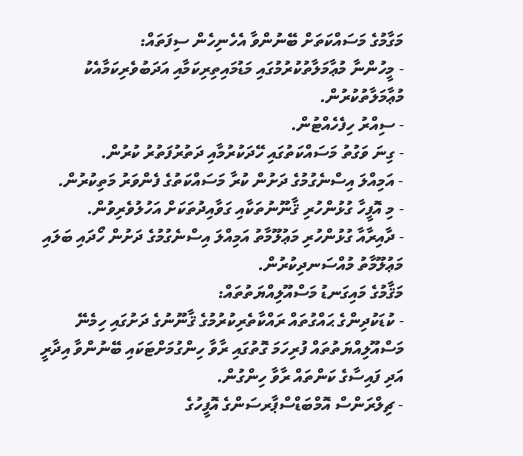މަގާމުގެ މަސައްކަތަށް ބޭނުންވާ އެހެނިހެން ސިފަތައް:
- މީހުންނާ މުޢާމަލާތުކުރުމުގައި މަޑުމައިތިރިކަމާއި އަދަބުވެރިކަމާއެކު މުޢާމަލާތުކުރުން.
- ސިއްރު ހިފެހެއްޓުން.
- ގިނަ ވަގުތު މަސައްކަތުގައި ހޭދަކުރުމާއި ދަތުރުފަތުރު ކުރުން.
- އަމިއްލަ އިސްނެގުމުގެ ދަށުން ކުރާ މަސައްކަތުގެ ފެންވަރު މަތިކުރުން.
- މި އޮފީހާ ގުޅުންހުރި ޤާނޫނުތަކާއި ގަވާއިދުތަކަށް އަހުލުވެރިވުން.
- ދާއިރާއާ ގުޅުންހުރި މަޢުލޫމާތު އަމިއްލަ އިސްނެގުމުގެ ދަށުން ހޯދައި ބަލައި މަޢުލޫމާތު މުއްސަނދިކުރުން.
މަޤާމުގެ މައިގަނޑު މަސްއޫލިއްޔަތުތައް:
- ކުޑަކުދިންގެ ޙައްގުތައް ރައްކާތެރިކުރުމުގެ ޤާނޫނުގެ ދަށުގައި ހިމެނޭ މަސްއޫލިއްޔަތުތައް ފުރިހަމަ ގޮތުގައި ރާވާ ހިންގުމަށްޓަކައި ބޭނުންވާ އިދާރީ އަދި ފައިސާގެ ކަންތައް ރާވާ ހިންގުން.
- ޗިލްރަންސް އޮމްބަޑްސްޕާރސަންގެ އޮފީހުގެ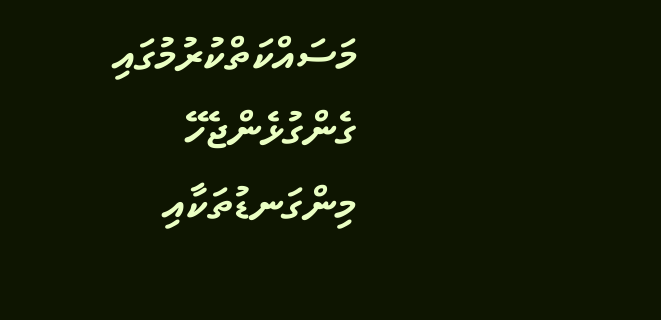މަސައްކަތްކުރުމުގައި ގެންގުޅެންޖެހޭ މިންގަނޑުތަކާއި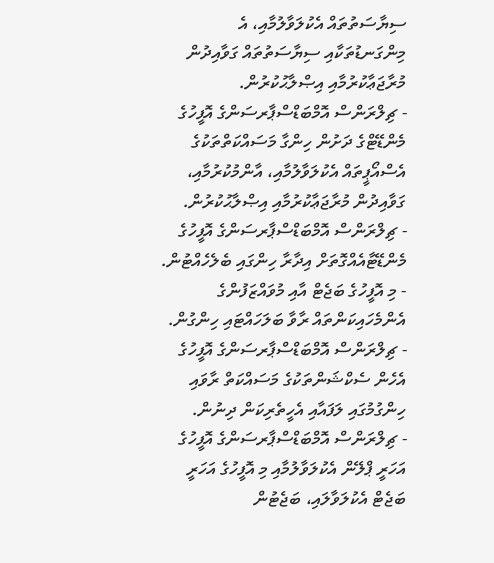ސިޔާސަތުތައް އެކުލަވާލުމާއި، އެ މިންގަނޑުތަކާއި ސިޔާސަތުތައް ގަވާއިދުން މުރާޖަޢާކުރުމާއި އިޞްލާޙުކުރުން.
- ޗިލްރަންސް އޮމްބަޑްސްޕާރސަންގެ އޮފީހުގެ މެންޑޭޓްގެ ދަށުން ހިންގާ މަސައްކަތްތަކުގެ އެސްއޯޕީތައް އެކުލަވާލުމާއި، އާންމުކުރުމާއި، ގަވާއިދުން މުރާޖަޢާކުރުމާއި އިޞްލާޙުކުރުން.
- ޗިލްރަންސް އޮމްބަޑްސްޕާރސަންގެ އޮފީހުގެ މެންޑޭޓާއެއްގޮތަށް އިދާރާ ހިންގައި ބެލެހެއްޓުން.
- މި އޮފީހުގެ ބަޖެޓް އާއި މުވައްޒަފުންގެ އެންމެހައިކަންތައް ރާވާ ބަލަހައްޓައި ހިންގުން.
- ޗިލްރަންސް އޮމްބަޑްސްޕާރސަންގެ އޮފީހުގެ އެހެން ސެކްޝަންތަކުގެ މަސައްކަތް ރާވައި ހިންގުމުގައި ލަފައާއި އެހީތެރިކަން ދިނުން.
- ޗިލްރަންސް އޮމްބަޑްސްޕާރސަންގެ އޮފީހުގެ އަހަރީ ޕްލޭން އެކުލަވާލުމާއި މި އޮފީހުގެ އަހަރީ ބަޖެޓް އެކުލަވާލައި، ބަޖެޓުން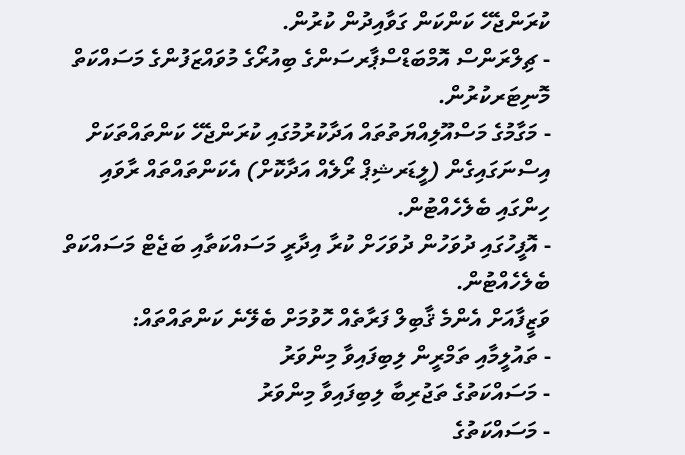ކުރަންޖެހޭ ކަންކަން ގަވާއިދުން ކުރުން.
- ޗިލްރަންސް އޮމްބަޑްސްޕާރސަންގެ ބިއުރޯގެ މުވައްޒަފުންގެ މަސައްކަތް މޮނިޓަރކުރުން.
- މަގާމުގެ މަސްއޫލިއްޔަތުތައް އަދާކުރުމުގައި ކުރަންޖެހޭ ކަންތައްތަކަށް އިސްނަގައިގެން (ލީޑަރޝިޕް ރޯލެއް އަދާކޮށް) އެކަންތައްތައް ރާވައި ހިންގައި ބެލެހެއްޓުން.
- އޮފީހުގައި ދުވަހުން ދުވަހަށް ކުރާ އިދާރީ މަސައްކަތާއި ބަޖެޓް މަސައްކަތް ބެލެހެއްޓުން.
ވަޒީފާއަށް އެންމެ ޤާބިލް ފަރާތެއް ހޮވުމަށް ބެލޭނެ ކަންތައްތައް:
- ތައުލީމާއި ތަމްރީން ލިބިފައިވާ މިންވަރު
- މަސައްކަތުގެ ތަޖުރިބާ ލިބިފައިވާ މިންވަރު
- މަސައްކަތުގެ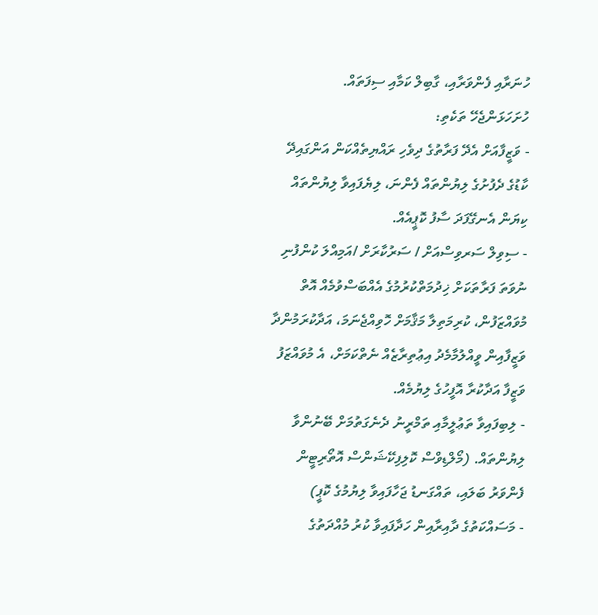ހުނަރާއި ފެންވަރާއި، ގާބިލް ކަމާއި ސިފަތައް.
ހުށަހަޅަންޖެހޭ ތަކެތި:
- ވަޒީފާއަށް އެދޭ ފަރާތުގެ ދިވެހި ރައްޔިތެއްކަން އަންގައިދޭ ކާޑުގެ ދެފުށުގެ ލިޔުންތައް ފެންނަ، ލިޔެފައިވާ ލިޔުންތައް ކިޔަން އެނގޭފަދަ ސާފު ކޮޕީއެއް.
- ސިވިލް ސަރވިސްއަށް / ސަރުކާރަށް /އަމިއްލަ ކުންފުނި ނުވަތަ ފަރާތަކަށް ޚިދުމަތްކުރުމުގެ އެއްބަސްވުމެއް އޮތް މުވައްޒަފުން، ކުރިމަތިލާ މަޤާމަށް ހޮވިއްޖެނަމަ، އަދާކުރަމުންދާ ވަޒީފާއިން ވީއްލުމާމެދު އިޢުތިރާޒެއް ނެތްކަމަށް، އެ މުވައްޒަފު ވަޒީފާ އަދާކުރާ އޮފީހުގެ ލިޔުމެއް.
- ލިބިފައިވާ ތަޢުލީމާއި ތަމްރީނު ދެނެގަތުމަށް ބޭނުންވާ ލިޔުންތައް. (މޯލްޑިވްސް ކޮލިފިކޭޝަންސް އޮތޯރިޓީން ފެންވަރު ބަލައި، ތައްގަނޑު ޖަހާފައިވާ ލިޔުމުގެ ކޮޕީ)
- މަސައްކަތުގެ ދާއިރާއިން ހަދާފައިވާ ކުރު މުއްދަތުގެ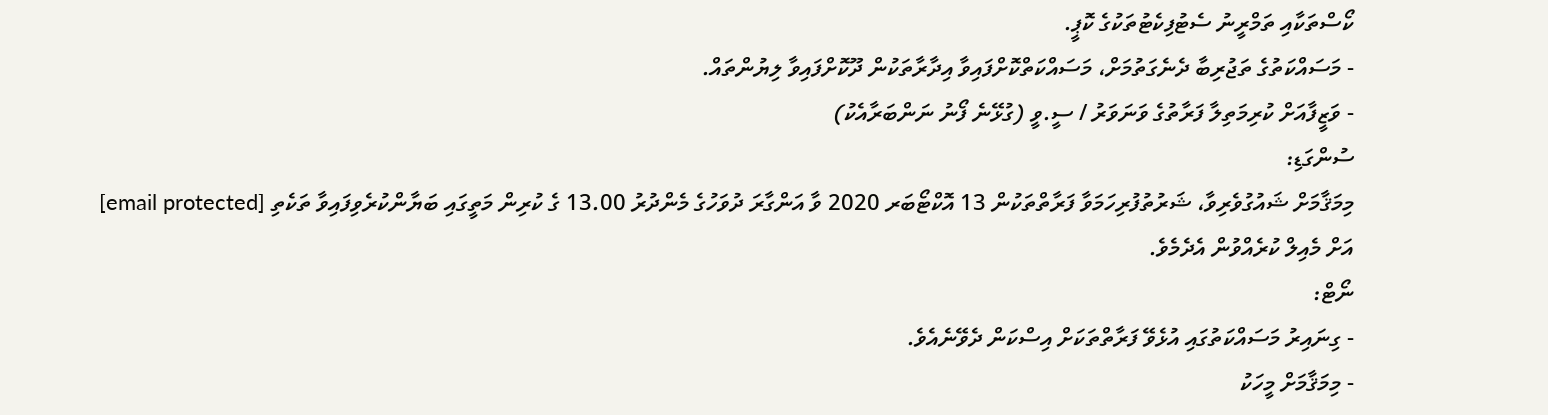ކޯސްތަކާއި ތަމްރީނު ސެޓުފިކެޓުތަކުގެ ކޮޕީ.
- މަސައްކަތުގެ ތަޖުރިބާ ދެނެގަތުމަށް، މަސައްކަތްކޮށްފައިވާ އިދާރާތަކުން ދޫކޮށްފައިވާ ލިޔުންތައް.
- ވަޒީފާއަށް ކުރިމަތިލާ ފަރާތުގެ ވަނަވަރު / ސީ.ވީ (ގުޅޭނެ ފޯނު ނަންބަރާއެކު)
ސުންގަޑި:
މިމަޤާމަށް ޝައުގުވެރިވާ، ޝަރުތުފުރިހަމަވާ ފަރާތްތަކުން 13 އޮކްޓޯބަރ 2020 ވާ އަންގާރަ ދުވަހުގެ މެންދުރު 13.00 ގެ ކުރިން މަތީގައި ބަޔާންކުރެވިފައިވާ ތަކެތި [email protected] އަށް މެއިލް ކުރެއްވުން އެދެމެވެ.
ނޯޓް:
- ގިނައިރު މަސައްކަތުގައި އުޅެވޭ ފަރާތްތަކަށް އިސްކަން ދެވޭނެއެވެ.
- މިމަޤާމަށް މީހަކު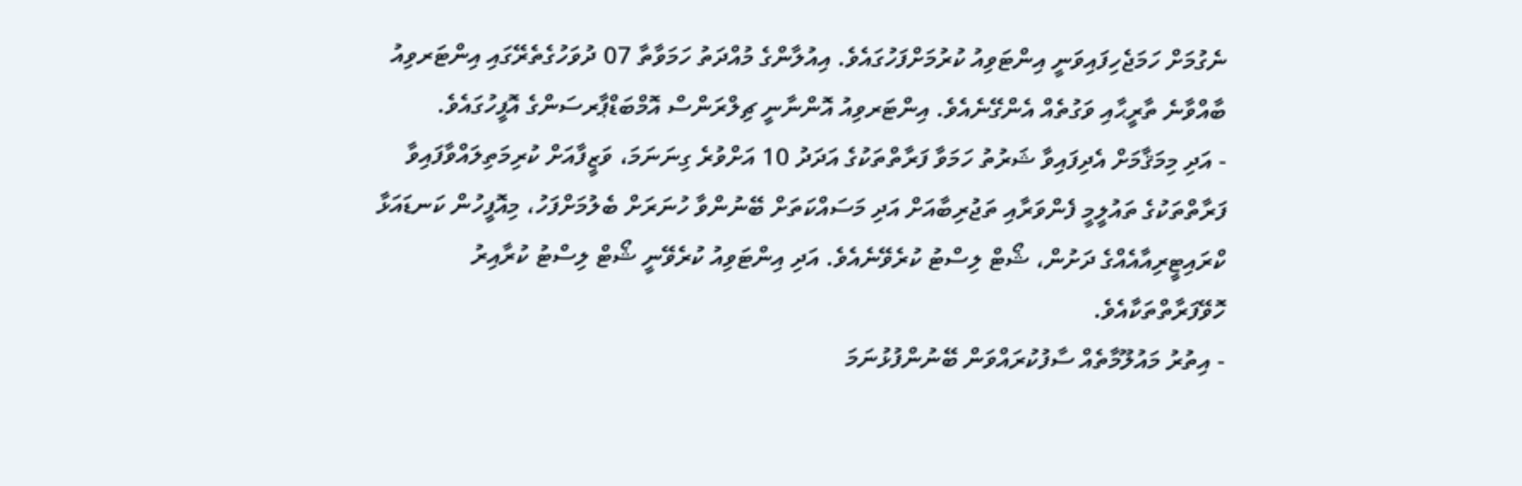ނެގުމަށް ހަމަޖެހިފައިވަނީ އިންޓަވިއު ކުރުމަށްފަހުގައެވެ. އިއުލާންގެ މުއްދަތު ހަމަވާތާ 07 ދުވަހުގެތެރޭގައި އިންޓަރވިއު ބާއްވާނެ ތާރީޙާއި ވަގުތެއް އެންގޭނެއެވެ. އިންޓަރވިއު އޮންނާނީ ޗިލްރަންސް އޮމްބަޑްޕާރސަންގެ އޮފީހުގައެވެ.
- އަދި މިމަޤާމަށް އެދިފައިވާ ޝަރުތު ހަމަވާ ފަރާތްތަކުގެ އަދަދު 10 އަށްވުރެ ގިނަނަމަ، ވަޒީފާއަށް ކުރިމަތިލައްވާފައިވާ ފަރާތްތަކުގެ ތައުލީމީ ފެންވަރާއި ތަޖުރިބާއަށް އަދި މަސައްކަތަށް ބޭނުންވާ ހުނަރަށް ބެލުމަށްފަހު، މިއޮފީހުން ކަނޑައަޅާ ކްރައިޓީރިއާއެއްގެ ދަށުން، ޝޯޓް ލިސްޓު ކުރެވޭނެއެވެ. އަދި އިންޓަވިއު ކުރެވޭނީ ޝޯޓް ލިސްޓު ކުރާއިރު ހޮވޭފަރާތްތަކާއެވެ.
- އިތުރު މައުލޫމާތެއް ސާފުކުރައްވަން ބޭނުންފުޅުނަމަ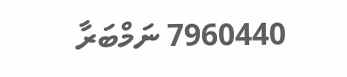7960440 ނަމްބަރާ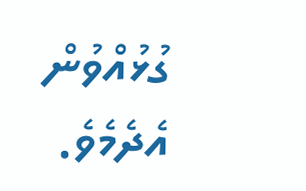ގުޅުއްވުން އެދެމެވެ.